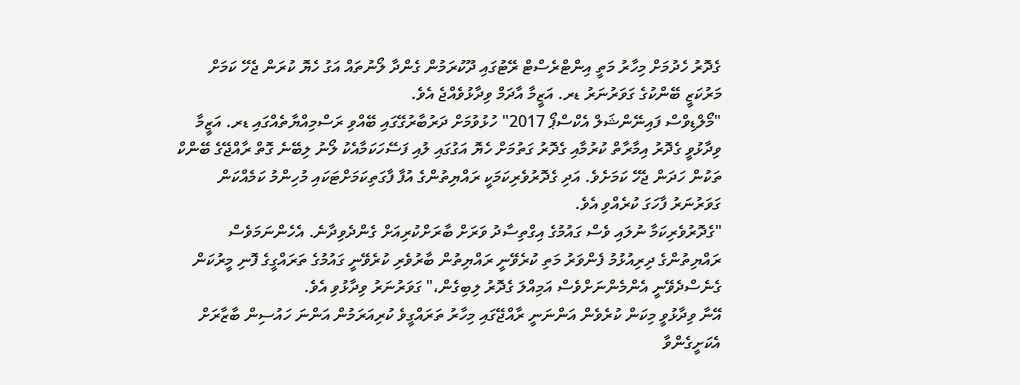ގެދޮރު ހެދުމަށް މިހާރު މަތީ އިންޓްރެސްޓް ރޭޓުގައި ދޫކުރަމުން ގެންދާ ލޯނުތައް އަގު ހެޔޮ ކުރަން ޖެހޭ ކަމަށް މަރުކަޒީ ބޭންކުގެ ގަވަރުނަރު ޑރ. އަޒީމާ އާދަމް ވިދާޅުވެއްޖެ އެވެ.
"މޯލްޑިވްސް ފައިނޭންޝަލް އެކްސްޕޯ 2017" ހުޅުވުމަށް ދަރުބާރުގޭގައި ބޭއްވި ރަސްމިއްޔާތެއްގައި ޑރ. އަޒީމާ ވިދާޅުވީ ގެދޮރު އިމާރާތް ކުރުމާއި ގެދޮރު ގަތުމަށް ހެޔޮ އަގުގައި ލުއި ފަސޭހަކަމާއެކު ލޯނު ލިބޭނެ ގޮތް ރާއްޖޭގެ ބޭންކް ތަކުން ހަދަން ޖެހޭ ކަމަށެވެ. އަދި ގެދޮރުވެރިކަމަކީ ރައްޔިތުންގެ އުފާ ފާގަތިކަމަށްޓަކައި މުހިންމު ކަމެއްކަން ގަވަރުނަރު ފާހަގަ ކުރެއްވި އެވެ.
"ގެދޮރުވެރިކަމާ ނުލައި ވެސް ގައުމުގެ އިގްތިސާދު ވަރަށް ބާރަށްކުރިއަށް ގެންދެވިދާނެ. އެހެންނަމަވެސް ރައްޔިތުންގެ ދިރިއުޅުމު ފެންވަރު މަތި ކުރެވޭނީ ރައްޔިތުން ބާރުވެރި ކުރެވޭނީ ގައުމުގެ ތަރައްގީގެ ފޮނި މީރުކަން ގެނެސްދެވޭނީ އެންމެންނަށްވެސް އަމިއްލަ ގެދޮރު ލިބިގެން،" ގަވަރުނަރު ވިދާޅުވި އެވެ.
އޭނާ ވިދާޅުވީ މިކަން ކުރެވެން އަންނަނީ ރާއްޖޭގައި މިހާރު ތަރައްގީވެ ކުރިއަރަމުން އަންނަ ހައުސިން ބާޒާރަށް އެކަށީގެންވާ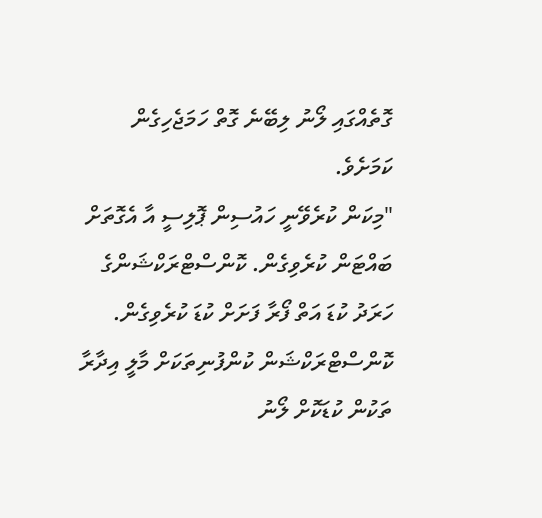ގޮތެއްގައި ލޯނު ލިބޭނެ ގޮތް ހަމަޖެހިގެން ކަމަށެވެ.
"މިކަން ކުރެވޭނީ ހައުސިން ޕޮލިސީ އާ އެގޮތަށް ބައްޓަން ކުރެވިގެން. ކޮންސްޓްރަކްޝަންގެ ހަރަދު ކުޑަ އަތް ފޯރާ ފަށަށް ކުޑަ ކުރެވިގެން. ކޮންސްޓްރަކްޝަން ކުންފުނިތަކަށް މާލީ އިދާރާ ތަކުން ކުޑަކޮށް ލޯނު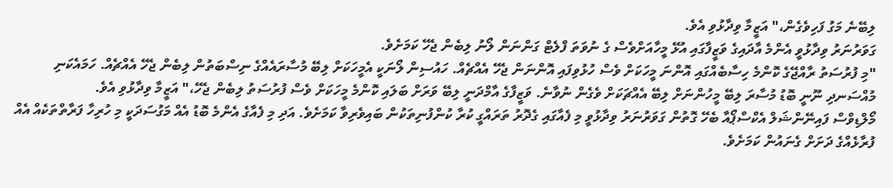ލިބޭނެ މަގު ފަހިވެގެން،" އަޒީމާ ވިދާޅުވި އެވެ.
ގަވަރުނަރު ވިދާޅުވީ އެންމެ އާދައިގެ ވަޒީފާގައި އުޅޭ މީހާއަށްވެސް ގެ ނުވަތަ ފްލެޓް ގަންނަން ލޯނު ލިބެން ޖެހޭ ކަމަށެވެ.
"މި ފުރުސަތު ރާއްޖޭގެ ކޮންމެ ހިސާބެއްގައި އޮންނަ މީހަކަށް ވެސް ހުޅުވިފައި އޮންނަން ޖެހޭ އެއްޗެއް. ހައުސިން ލޯނަކީ އެމީހަކަށް ލިބޭ މުސާރައެއްގެ ނިސްބަތުން ލިބެން ޖެހޭ އެއްޗެއް. ހަމައެކަނި މުއްސަނދި ނޫނީ ބޮޑު މުސާރަ ލިބޭ މީހުންނަށް ލިބޭ އެއްޗަކަށް ވެގެން ނުވާނެ. ވަޒީފާގެ އާމްދަނީ ލިބޭ ވަރަށް ބަލައި ކޮންމެ މީހަކަށް ވެސް ފުރުސަތު ލިބެން ޖެހޭ،" އަޒީމާ ވިދާޅުވި އެވެ.
މޯލްޑިވްސް ފައިނޭންޝަލް އެކްސްޕޯއާ ބެހޭ ގޮތުން ގަވަރުނަރު ވިދާޅުވީ މި ފެއާގައި ގެދޮރު ތަރައްގީ ކުރާ ކުންފުނިތަކުން ބައިވެރިވާ ކަމަށެވެ. އަދި މި ފެއާގެ އެންމެ ބޮޑު އެއް މަގުސަދަކީ މި ހުރިހާ ފަރާތްތަކެއް އެއް ފުރާޅެއްގެ ދަށަށް ގެނައުން ކަމަށެވެ.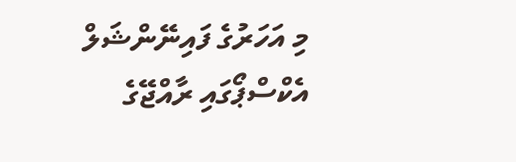މި އަހަރުގެ ފައިނޭންޝަލް އެކްސްޕޯގައި ރާއްޖޭގެ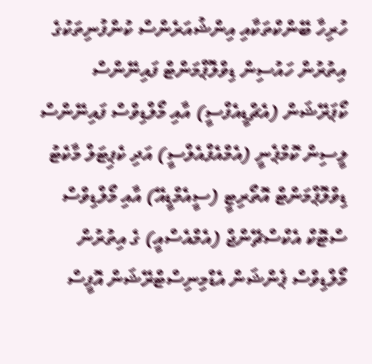ހުރިހާ ބޭންކްތަކާއި އިންޝުއަރެންސް ކުންފުނިތަކުގެ އިތުރުން ހައުސިން ޑިވްލޮޕްމަންޓް ފައިނޭންސް ކޯޕަރޭޝަން (އެޗްޑީއެފްސީ) އާއި މޯލްޑިވްސް ފައިނޭންސް ލީސިން ކޮމްޕެނީ (އެމްއެފްއެލްސީ) އަދި ކެޕިޓަލް މާކެޓު ޑިވްލޮޕްމަންޓް އޮތޯރިޓީ (ސީއެމްޑީއޭ) އާއި މޯލްޑިވްސް ސްޓޮކް އެކްސްޗޭންޖް (އެމްއެސްއީ) ގެ އިތުރުން މޯލްޑިވްސް ޕެންޝަން އެޑްމިނިސްޓްރޭޝަން އޮފީސް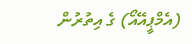(އެމްޕީއޭއޯ) ގެ އިތުރުން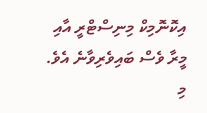އިކޮނޮމިކް މިނިސްޓްރީ އާއި މީރާ ވެސް ބައިވެރިވާނެ އެވެ.
މި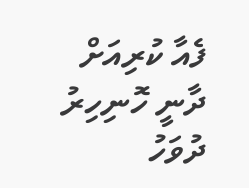ފެއާ ކުރިއަށް ދާނީ ހޮނިހިރު ދުވަހު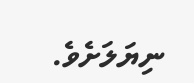ނިޔަލަށެވެ.